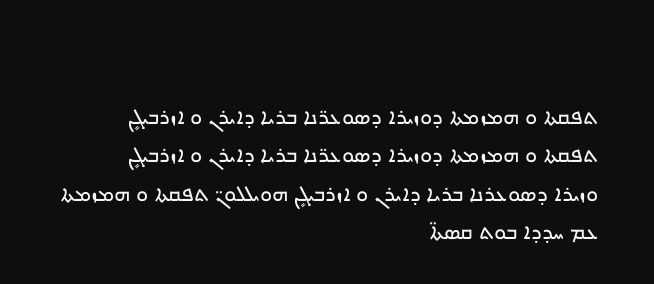ܬܦܩܬܐ ܘ ܗܡܙܡܬܐ ܕܘܙܝܪܐ ܕܣܘܥܪ̈ܢܐ ܒܪܝܐ ܕܐܝܪܢ ܘ ܐܙܪܒܝܓܻܢ
ܬܦܩܬܐ ܘ ܗܡܙܡܬܐ ܕܘܙܝܪܐ ܕܣܘܥܪ̈ܢܐ ܒܪܝܐ ܕܐܝܪܢ ܘ ܐܙܪܒܝܓܻܢ
ܘܙܝܪܐ ܕܣܘܥܪܢܐ ܒܪܝܐ ܕܐܝܪܢ ܘ ܐܙܪܒܝܓܻܢ ܗܘܝܠܠܘܢ̈ ܬܦܩܬܐ ܘ ܗܡܙܡܬܐ ܥܡ ܚܕܕܐ ܒܘܬ ܩܣܬܐ̈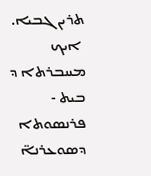ܬܪܝܢ ܓܒܝܐ.
 ܐܝܟ ܡܚܒܪܬܐ ܕ ܒܝܬ - ܦܪܢܣܘܬܐ ܕܣܘܥܪܢܐ̈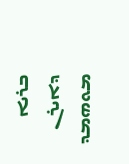ܒܪܝܐ ܕܐܝܪܢ ܡܘܗܡܕ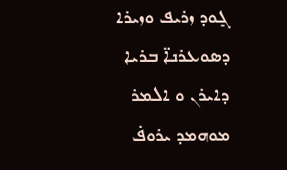ܓܻܘܕ ܙܪܝܦ ܘܙܝܪܐ ܕܣܘܥܪܢܐ̈ ܒܪܝܐ ܕܐܝܪܢ ܘ ܐܠܡܪ ܡܘܗܡܕ ܝܪܘܦ̇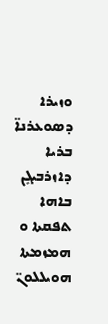ܘܙܝܪܐ ܕܣܘܥܪܢܐ̈ ܒܪܝܐ ܕܐܙܪܒܝܓܻܢ  ܒܐܗܐ ܬܦܩܬܐ ܘ ܗܡܙܡܬܐ ܗܘܝܠܠܘܢ̈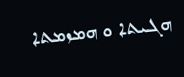ܗܓܝܬܐ ܘ ܗܡܙܡܬܐ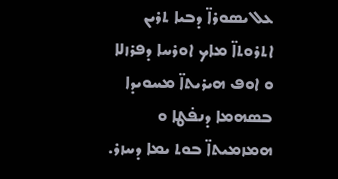ܥܠ ܝܣܘܪܐ̈ ܕܒܝܐ ܬܪܝܢ ܐܬܪܘܬܐ̈ ܡܐܟ ܐܘܪܚܐ ܕܦܪܙܠܐ  ܘ ܐܘܦ ܗܝܪܝܬܐ̈ ܡܚܘܝܕܐ ܒܣܗܡܐ ܕܢܦ̇ܛܐ ܘ ܗܡܙܡܝܬܐ̈ ܒܘܬ ܝܡܐ ܕܚܙܪ.